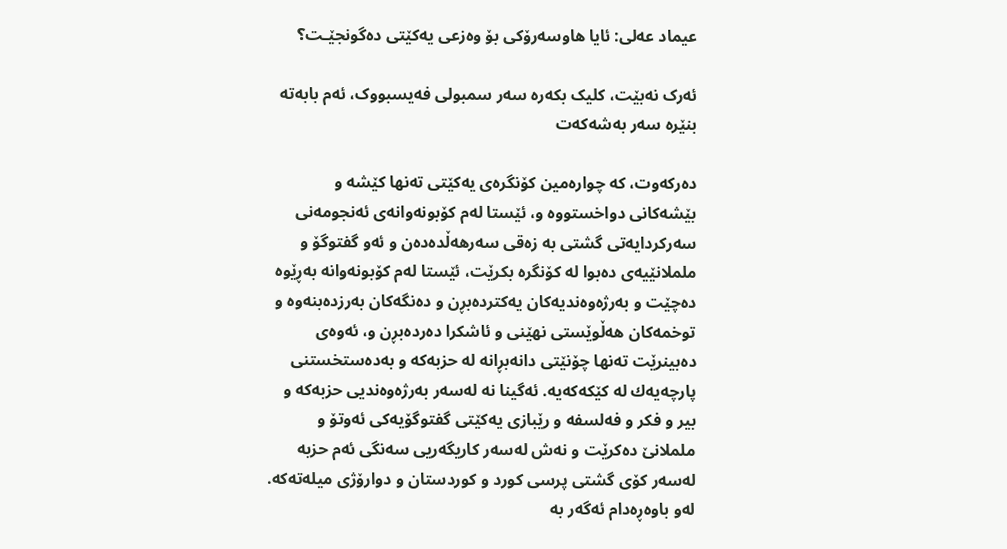عیماد عه‌لی: ئایا هاوسه‌رۆكی بۆ وه‌زعی یه‌كێتی ده‌گونجێـت؟

ئەرک نەبێت، کلیک بکەرە سەر سمبولی فەیسبووک، ئەم بابەتە بنێرە سەر بەشەکەت

ده‌ركه‌وت، كه‌ چواره‌مین كۆنگره‌ی یه‌كێتی ته‌نها كێشه‌ و بێشه‌كانی دواخستووه‌ و، ئێستا له‌م كۆبونه‌وانه‌ی ئه‌نجومه‌نی سه‌ركردایه‌تی گشتی به‌ زه‌قی سه‌رهه‌ڵده‌ده‌ن‌ و ئه‌و گفتوگۆ و ململانێیه‌ی ده‌بوا له‌ كۆنگره‌ بكرێت، ئێستا له‌م كۆبونه‌وانه‌ به‌ڕێوه‌ ده‌چێت و به‌رژه‌وه‌ندیه‌كان یه‌كترده‌بڕن و ده‌نگه‌كان به‌رزده‌بنه‌وه‌ و توخمه‌كان هه‌ڵوێستی نهێنی و ئاشكرا ده‌رده‌بڕن و، ئه‌وه‌ی ده‌بینرێت ته‌نها چۆنێتی دانه‌بڕانه‌ له‌ حزبه‌كه‌ و به‌ده‌ستخستنی پارچه‌یه‌ك له‌ كێكه‌كه‌یه‌. ئه‌گینا نه‌ له‌سه‌ر به‌رژه‌وه‌ندیی حزبه‌كه‌ و بیر و فكر و فه‌لسفه‌ و رێبازی یه‌كێتی گفتوگۆیه‌كی ئه‌وتۆ و ململانێ ده‌كرێت و نه‌ش له‌سه‌ر كاریگه‌ریی سه‌نگی ئه‌م حزبه‌ له‌سه‌ر كۆی گشتی پرسی كورد و كوردستان و دوارۆژی میله‌ته‌كه‌. له‌و باوه‌ڕه‌دام ئه‌گه‌ر به‌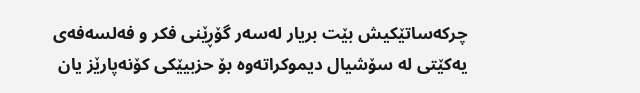چركه‌ساتێكیش بێت بریار له‌سه‌ر گۆڕێنی فكر و فه‌لسه‌فه‌ی یه‌كێتی له‌ سۆشیال دیموكراته‌وه‌‌ بۆ حزبیێكی كۆنه‌پارێز یان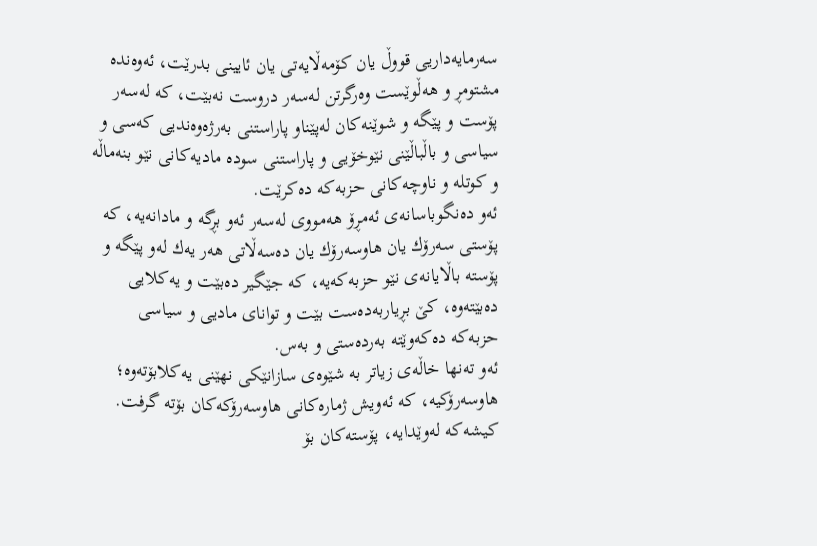سه‌رمایه‌داریی قووڵ یان كۆمه‌ڵایه‌تی یان ئایینی بدرێت، ئه‌وه‌نده‌ مشتومڕ و هه‌ڵوێست وه‌رگرتن له‌سه‌ر دروست نه‌بێت، كه‌ له‌سه‌ر پۆست و پێگه‌ و شوێنه‌كان له‌پێناو پاراستنی به‌رژه‌وه‌ندیی كه‌سی و سیاسی و باڵباڵێنی نێوخۆیی و پاراستنی سوده‌ مادیه‌كانی نێو بنه‌ماڵه‌ و كوتله‌ و ناوچه‌كانی حزبه‌كه‌ ده‌كرێت.
ئه‌و ده‌نگوباسانه‌ی ئه‌مڕۆ هه‌مووی له‌سه‌ر ئه‌و بڕگه‌ و مادانه‌یه‌، كه‌ پۆستی سه‌رۆك یان هاوسه‌رۆك یان ده‌سه‌ڵاتی هه‌ر یه‌ك له‌و پێگه‌ و پۆسته‌ باڵایانه‌ی نێو حزبه‌كه‌یه،‌ كه جێگیر ده‌بێت و یه‌كلایی ده‌بێته‌وه‌، كێ بڕیاربه‌ده‌ست بێت و توانای مادیی و سیاسی حزبه‌كه‌ ده‌كه‌وێته‌ به‌رده‌ستی و به‌س.
ئه‌و ته‌نها خاڵه‌ی زیاتر به‌ شێوه‌ی سازانێكی نهێنی یه‌كلابۆته‌وه‌؛ هاوسه‌رۆكیه، كه‌ ئه‌ویش ژماره‌كانی هاوسه‌رۆكه‌كان بۆته‌ گرفت. كیشه‌كه‌ له‌وێدایه، پۆسته‌كان بۆ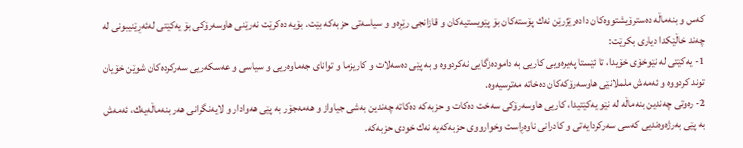كه‌س و بنه‌ماڵه‌ ده‌سترۆیشتووه‌كان داده‌رێژرێن نه‌ك پۆسته‌كان بۆ پێویستیه‌كان و قازانجی رێڕه‌و و سیاسه‌تی حزبه‌كه‌ بێت. بۆیه‌ ده‌كرێت نه‌رێنی هاوسه‌رۆكی بۆ یه‌كێتی له‌ئه‌ڕێنیبونی له‌ چه‌ند خاڵێكدا دیاری بكرێت:
1- یه‌كێتی له‌ نێوخۆی خۆیدا، تا ئێستا په‌یره‌ویی كاریی به‌ داموده‌زگا‌یی نه‌كردووه‌ و به‌ پێی ده‌سه‌لات و كاریزما و توانای جه‌ماوه‌ریی و سیاسی و عه‌سكه‌ریی سه‌ركرده‌كان شوێن خۆیان توند كردووه‌ و ئه‌مه‌ش ململانێی هاوسه‌رۆكه‌كان ده‌خاته‌ مه‌ترسیه‌وه‌.
2- ره‌وتی چه‌ندین بنه‌ماڵه‌ له‌ نێو یه‌كێتیدا، كاریی هاوسه‌رۆكی سه‌خت ده‌كات و حزبه‌كه‌ ده‌كاته‌ چه‌ندین به‌شی جیاواز و هه‌مه‌جۆر به‌ پێی هه‌وادار و لایه‌نگرانی هه‌ر بنه‌ماڵه‌یه‌ك، ئه‌مه‌ش به‌ پێی به‌رژه‌وه‌ندیی كه‌سی سه‌ركردایه‌تی و كادرانی ناوه‌ڕاست وخوارووی حزبه‌كه‌یه‌ نه‌ك خودی حزبه‌كه‌.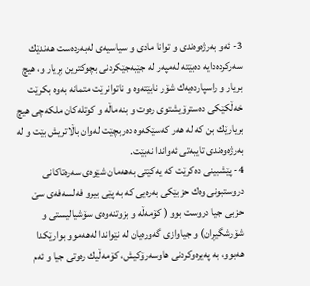3- ئه‌و به‌رژه‌وه‌ندی و توانا مادی و سیاسیه‌ی له‌به‌رده‌ست هه‌ندێك سه‌ركرده‌دایه‌ ده‌بێته‌ له‌مپه‌ر له‌ جێبه‌جێكردنی بچوكترین بڕیار و، هیچ بریار و راسپارده‌یه‌ك شۆر نابێته‌وه‌ و ناتوانرێت متمانه‌ به‌وه‌ بكرێت خه‌ڵكێكی ده‌سترۆیشتوی ره‌وت و بنه‌ماڵه‌ و كوتله‌كان ملكه‌چی هیچ بریارێك بن كه‌ له‌ هه‌ر كه‌سێكه‌وه‌ ده‌ربچێت له‌وان باڵاتریش بێت و له‌ به‌رژه‌وه‌ندی تایبه‌تی ئه‌واندا نه‌بێت.
4- پێشبینی ده‌كرێت كه‌ یه‌كێتی به‌هه‌مان شێوه‌ی سه‌ره‌تاكانی دروستبونی وه‌ك حزبێكی به‌ره‌یی كه‌ به‌ پێی بیرو فه‌لسه‌فه‌ی سێ حزبی جیا دروست بوو ( كۆمه‌ڵه‌ و بزوتنه‌وه‌ی سۆشیالیستی و شۆرشگیڕان) و جیاوازی گه‌وره‌یان له‌ نێواندا له‌هه‌موو بوارێكدا هه‌بوو، به‌ په‌یره‌وكردنی هاوسه‌رۆكیش، كۆمه‌ڵیك ره‌وتی جیا و ئه‌م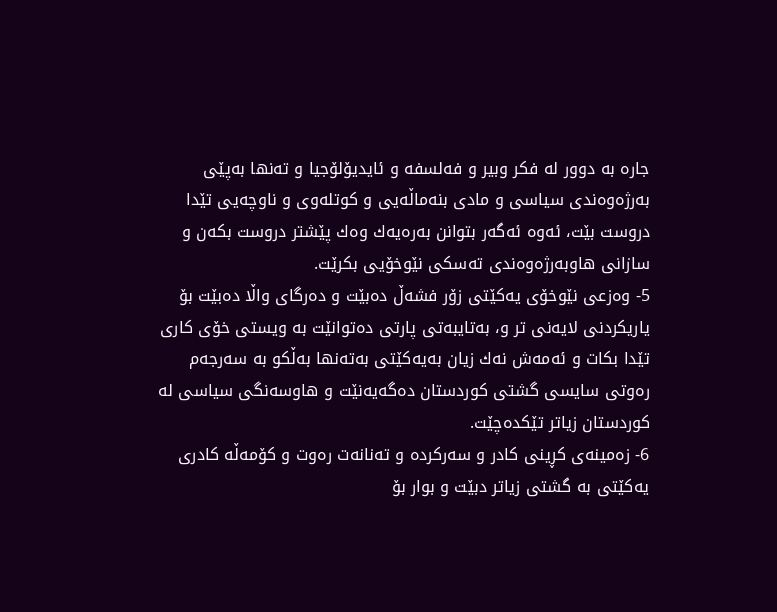جاره‌ به‌ دوور له‌ فكر وبیر و فه‌لسفه‌ و ئایدیۆلۆجیا و ته‌نها به‌پێی به‌رژه‌وه‌ندی سیاسی و مادی بنه‌ماڵه‌یی و كوتله‌وی و ناوچه‌یی تێدا دروست بێت، ئه‌وه‌ ئه‌گه‌ر بتوانن به‌ره‌یه‌ك وه‌ك پێشتر دروست بكه‌ن و سازانی هاوبه‌رژه‌وه‌ندی ته‌سكی نێوخۆیی بكرێت.
5- وه‌زعی نێوخۆی یه‌كێتی زۆر فشه‌ڵ ده‌بێت و ده‌رگای واڵا ده‌بێت بۆ یاریكردنی لایه‌نی تر و، به‌تایبه‌تی پارتی ده‌توانێت به‌ ویستی خۆی كاری تێدا بكات و ئه‌مه‌ش نه‌ك زیان به‌یه‌كێتی به‌ته‌نها به‌ڵكو به‌ سه‌رجه‌م ره‌وتی سایسی گشتی كوردستان ده‌گه‌یه‌نێت و هاوسه‌نگی سیاسی له‌ كوردستان زیاتر تێكده‌چێت.
6- زه‌مینه‌ی كڕینی كادر و سه‌ركرده‌ و ته‌نانه‌ت ره‌وت و كۆمه‌ڵه‌ كادری یه‌كێتی به‌ گشتی زیاتر دبێت و بوار بۆ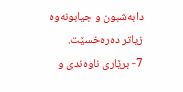دابه‌شبون و جیابونه‌وه‌ زیاتر ده‌ره‌خسێت.
7- برێاری ناوه‌ندی و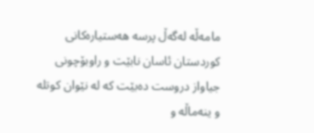مامه‌ڵه‌ له‌گه‌ڵ پرسه‌ هه‌ستیاره‌كانی كوردستان ئاسان نابێت و راوبۆچونی جیاواز دروست ده‌بێت كه‌ له‌ نێوان كوتله‌ و ینه‌ماڵه‌ و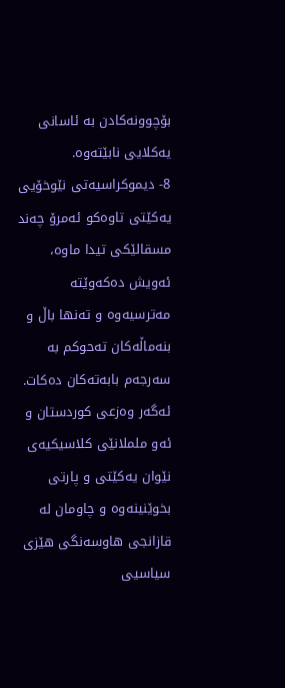بۆچوونه‌كادن به‌ ئاسانی یه‌كلایی نابێته‌وه‌.
8- دیموكراسیه‌تی نێوخۆیی یه‌كێتی تاوه‌كو ئه‌مرۆ چه‌ند مسقالێكی تیدا ماوه‌، ئه‌ویش ده‌كه‌وێته‌ مه‌ترسیه‌وه‌ و ته‌نها باڵ و بنه‌ماڵه‌كان ته‌حوكم به‌ سه‌رجه‌م بابه‌ته‌كان ده‌كات.
ئه‌گه‌ر وه‌زعی كوردستان و ئه‌و ململانێی كلاسیكیه‌ی نێوان یه‌كێتی و پارتی بخوێنینه‌وه‌ و چاومان له‌ قازانجی هاوسه‌نگی هێزی سیاسیی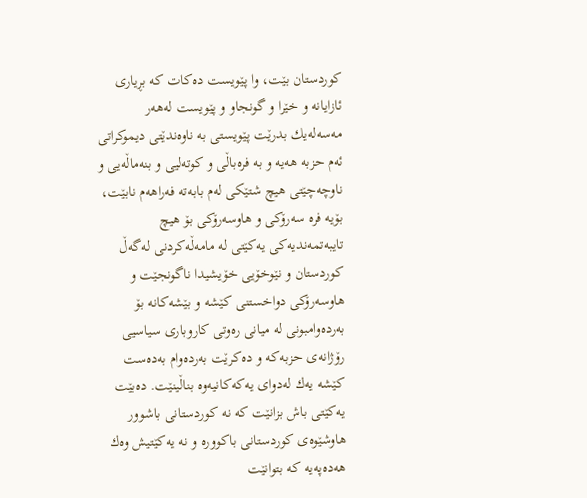كوردستان بێت، وا پێویست ده‌كات كه‌ بڕیاری ئازایانه‌ و خێرا و گونجاو و پێویست له‌هه‌ر مه‌سه‌له‌یك بدرێت پێویستی به‌ ناوه‌ندێتی دیموكراتی ئه‌م حزبه‌ هه‌یه‌ و به‌ فره‌باڵی و كوته‌لیی و بنه‌ماڵه‌یی و ناوچه‌چێتی هیچ شتێكی له‌م بابه‌ته‌ فه‌راهه‌م نابێت، بۆیه‌ فره‌ سه‌رۆكی و هاوسه‌رۆكی بۆ هیچ تایبه‌تمه‌ندیه‌كی یه‌كێتی له‌ مامه‌ڵه‌كردنی له‌گه‌ڵ كوردستان و نێوخۆیی خۆیشیدا ناگونجێت و هاوسه‌رۆكی دواخستنی كێشه‌ و بێشه‌كانه‌ بۆ به‌رده‌وامبونی له‌ میانی ره‌وتی كاروباری سیاسیی رۆژانه‌ی حزبه‌كه‌ و ده‌كرێت به‌رده‌وام به‌ده‌ست كێشه‌ یه‌ك له‌دوای یه‌كه‌كانیه‌وه‌ بناڵینێت. ده‌بێت یه‌كێتی باش بزانێت كه‌ نه‌ كوردستانی باشوور هاوشێوه‌ی كوردستانی باكووره‌ و نه‌ یه‌كێتیش وه‌ك هه‌ده‌په‌یه‌ كه‌ بتوانێت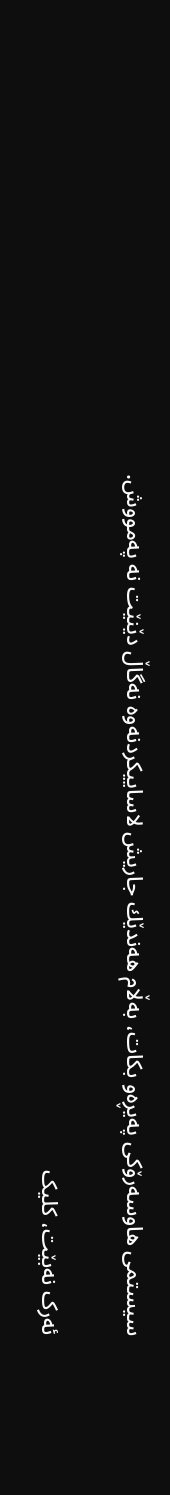سیستمی هاوسه‌رۆكی په‌یڕه‌و بكات، به‌ڵام هه‌ندێك جاریش لاساییكردنه‌وه‌ نه‌گاڵ دێنێت نه‌ په‌مووش.

ئەرک نەبێت، کلیک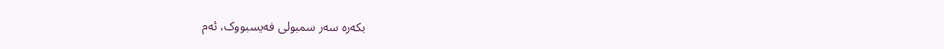بکەرە سەر سمبولی فەیسبووک، ئەم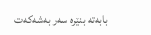بابەتە بنێرە سەر بەشەکەت